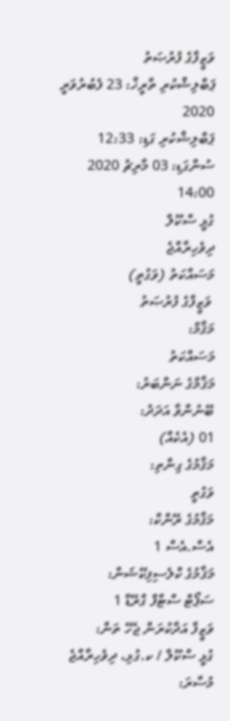ވަޒީފާގެ ފުރުޞަތު
ޕަބްލިޝްކުރި ތާރީޚް: 23 ފެބުރުވަރީ 2020
ޕަބްލިޝްކުރި ގަޑި: 12:33
ސުންގަޑި: 03 މާރިޗު 2020 14:00
ގުޅީ ސްކޫލް
ދިވެހިރާއްޖެ
މަސައްކަތު (ވަގުތީ)
 ވަޒީފާގެ ފުރުޞަތު
މަޤާމް:
މަސައްކަތު
މަޤާމްގެ ނަންބަރު:
ބޭނުންވާ އަދަދު:
01 (އެކެއް)
މަޤާމުގެ ގިންތި:
ވަގުތީ
މަޤާމުގެ ރޭންކް:
އެސް.އެސް 1
މަޤާމުގެ ކްލެސިފިކޭޝަން:
ސަޕޯޓް ސްޓާފް ގްރޭޑް 1
ވަޒީފާ އަދާކުރަން ޖެހޭ ތަން:
ގުޅީ ސްކޫލް / ކ.ގުޅި، ދިވެހިރާއްޖެ
މުސާރަ: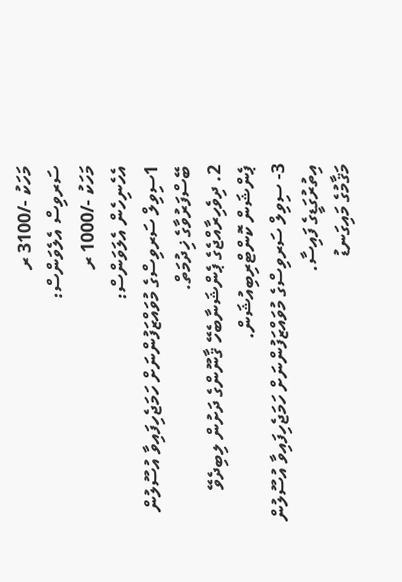މަހަކު -/3100 ރ
ސަރވިސް އެލެވަންސް:
މަހަކު -/1000 ރ
އެހެނިހެން އެލަވަންސް:
1ސިވިލް ސަރވިސްގެ މުވައްޒަފުންނަށް ހަމަޖެހިފައިވާ އުސޫލުން ބޭސްފަރުވާގެ ޚިދުމަތް.
2. ދިވެހިރާއްޖެގެ ޕެންޝަނާބެހޭ ޤާނޫންގެ ދަށުން ލިބިދެވޭ ޕެންޝަން ކޮންޓްރިބިއުޝަން.
3- ސިވިލް ސަރވިސްގެ މުވައްޒަފުންނަށް ހަމަޖެހިފައިވާ އުސޫލުން އިތުރުގަޑީގެ ފައިސާ.
މަޤާމުގެ މައިގަނޑު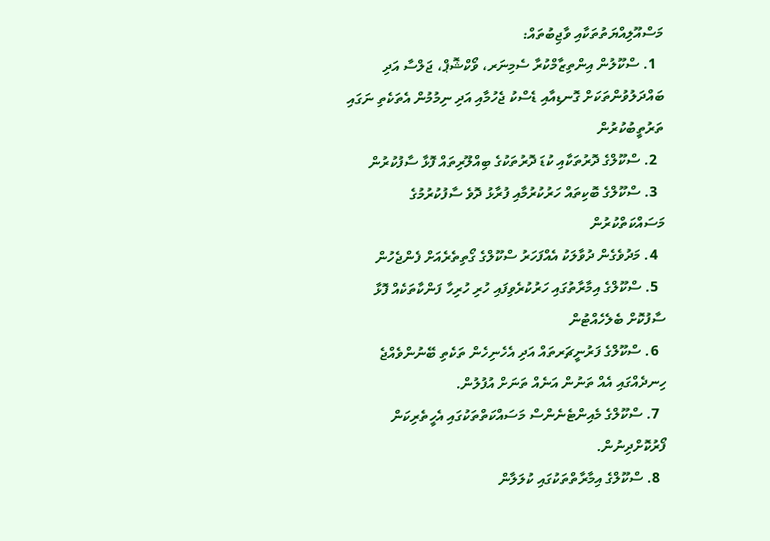މަސްއޫލިއްޔަތުތަކާއި ވާޖިބުތައް:
  1. ސްކޫލުން އިންތިޒާމްކުރާ ސެމިނަރ، ވޯކްޝޮޕް، ޖަލްސާ އަދި ބައްދަލުވުންތަކަށް ގޮނޑިއާއި ޑެސްކު ޖެހުމާއި އަދި ނިމުމުން އެތަކެތި ނަގައި ތަރުތީބުކުރުން
  2. ސްކޫލްގެ ދޮރުތަކާއި ކުޑަ ދޮރުތަކުގެ ބިއްލޫރިތައް ފޮޅާ ސާފުކުރުން
  3. ސްކޫލްގެ ބޮކިތައް ހަރުކުރުމާއި ފުރާޅު ދޮވެ ސާފުކުރުމުގެ މަސައްކަތްކުރުން
  4. މަދުވެގެން ދުވާލަކު އެއްފަހަރު ސްކޫލްގެ ގޯތިތެރެއަށް ފެންޖެހުން
  5. ސްކޫލްގެ އިމާރާތުގައި ހަރުކުރެވިފައި ހުރި ހުރިހާ ފަންކާތަކެއް ފޮޅާ ސާފުކޮށް ބެލެހެއްޓުން
  6. ސްކޫލްގެ ފަރުނީޗަރތައް އަދި އެހެނިހެން ތަކެތި ބޭނުންވެއްޖެ ހިނދެއްގައި އެއް ތަނުން އަނެއް ތަނަށް އުފުލުން.
  7. ސްކޫލްގެ މެއިންޓެނެންސް މަސައްކަތްތަކުގައި އެހީތެރިކަން ފޯރުކޮށްދިނުން.
  8. ސްކޫލްގެ އިމާރާތްތަކުގައި ކުލަލާން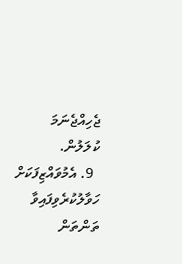ޖެހިއްޖެނަމަ ކުލަލުން.
  9. އެމުވައްޒިފަކަށް ހަވާލުކުރެވިފައިވާ ތަންތަން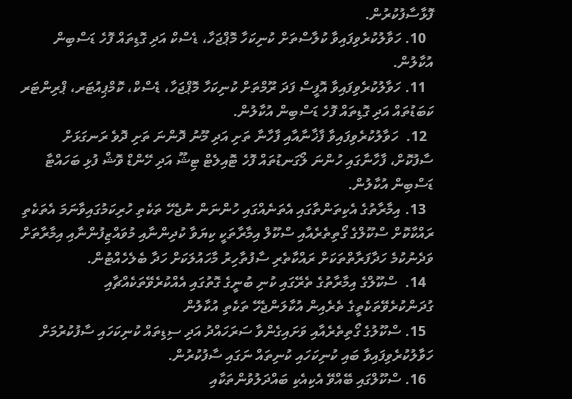ފޮޅާސާފުކުރުން.
  10. ހަވާލުކުރެވިފައިވާ ކުލާސްތަށް ކުނިކަހާ މޮޕްޖަހާ، ޑެސްކް އަދި ގޮޑިތައް ފޮހެ ޑަސްބިން އުކާލުން.
  11. ހަވާލުކުރެވިފައިވާ އޮފީސް ފަދަ ރޫމްތަށް ކުނިކަހާ މޮޕްޖަހާ، ޑެސްކް، ކޮމްޕިއުޓަރ، ޕްރިންޓަރ ކަބަޑުތައް އަދި ގޮޑިތައް ފޮހެ ޑަސްބިން އުކާލުން.
  12.  ހަވާލުކުރެވިފައިވާ ފާޚާނާއާއި ފާހާނާ ތަށި އަދި މޫނު ދޮންނަ ތަށި ދޮވެ ރަނގަޅަށް ސާފުކޮށް، ފާހާނާގައި ހުންނަ ލޯގަނޑުތައް ފޮހެ ޓޮއިލެޓް ޓިޝޫ އަދި ހޭންޑް ވޮޝް ފުޅި ބަހައްޓާ ޑަސްބިން އުކާލުން.
  13. އިމާރާތުގެ އެކިތަންތާގައި އެތަނެއްގައި ހުންނަން ނުޖެހޭ ތަކެތި ހުރިކަމުގައިވާނަމަ އެތަކެތި ރައްކާކޮށް ސްކޫލްގެ ގޯތިތެރެއާއި ސްކޫލް އިމާރާތަކީ ކިޔަވާ ކުދިންނާއި މުވައްޒިފުންނާއި އިމާރާތަށް ވަދެނުކުމެ ހަދާފަރާތްތަކަށް ރައްކާތެރި ސާފުތާހިރު މާހައުލަކަށް ހަދާ ބެލެހެއްޓުން.
  14.  ސްކޫލްގެ އިމާރާތުގެ ތެރޭގައި ކުނި ބުނީގެ ގޮތުގައި އެއްކުރެވޭތަކެއްޗާއި ގުދަންކުރެވޭތަކެތީގެ ތެރެއިން އުކާލަންޖެހޭ ތަކެތި އުކާލުން
  15. ސްކޫލުގެ ގޯތިތެރެއާއި ވަށައިގެންވާ ސަރަހައްދު އަދި ސިޑިތައް ކުނިކަހައި ސާފުކުރުމަށް ހަވާލުކުރެވިފައިވާ ބައި ކުނިކަހައި ކުނިތައް ނަގައި ސާފުކުރުން.
  16. ސްކޫލްގައި ބޭއްވޭ އެކިއެކި ބައްދަލުވުންތަކާއި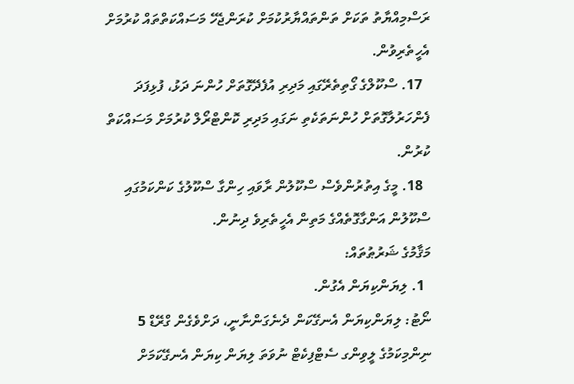ރަސްމިއްޔާތު ތަކަށް ތަންތައްޔާރުކުމަށް ކުރަންޖެހޭ މަސައްކަތްތައް ކުރުމަށް އެހީތެރިވުން.
  17. ސްކޫލްގެ ގޯތިތެރޭގައި މަދިރި އުފެދޭގޮތަށް ހުންނަ ދަޅު، ފުޅިފަދަ ފެންހަރުލާގޮތަށް ހުންނަތަކެތި ނަގައި މަދިރި ކޮންޓްރޯލް ކުރުމަށް މަސައްކަތް ކުރުން.
  18. މީގެ އިތުރުންވެސް ސްކޫލުން ރާވައި ހިންގާ ސްކޫލުގެ ކަންކަމުގައި ސްކޫލުން އަންގާގޮތެއްގެ މަތިން އެހީތެރިވެ ދިނުން.
މަޤާމުގެ ޝަރުޠުތައް:
  1. ލިޔަންކިޔަން އެގުން.
ނޯޓު: ލިޔަންކިޔަން އެނގޭކަން ދެނެގަންނާނީ، ދަށްވެގެން ގްރޭޑް 5 ނިންމިކަމުގެ ލީވިންގ ސެޓްފިކެޓް ނުވަތަ ލިޔަން ކިޔަން އެނގޭކަމަށް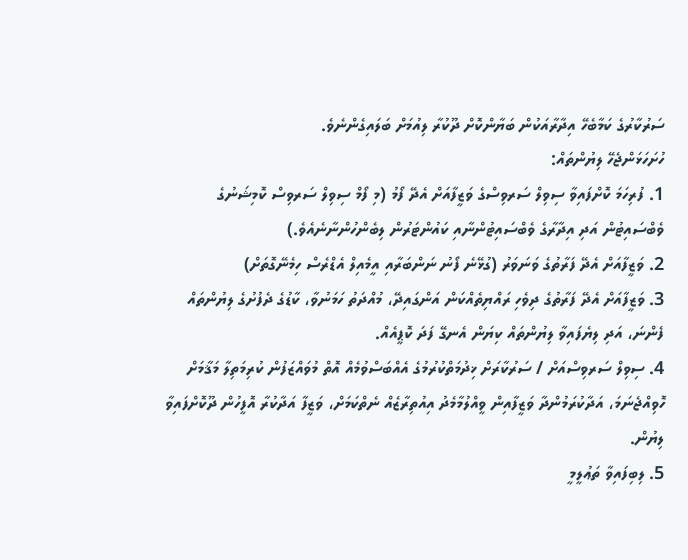ސަރުކާރުގެ ކަމާބެހޭ އިދާރާއަކުން ބަޔާންކޮށް ދޫކުރާ ލިއުމަށް ބަލައިގެންނެވެ.
ހުށަހަޅަންޖެހޭ ލިޔުންތައް:
1. ފުރިހަމަ ކޮށްފައިވާ ސިވިލް ސަރވިސްގެ ވަޒީފާއަށް އެދޭ ފޯމު (މި ފޯމް ސިވިލް ސަރވިސް ކޮމިޝަނުގެ ވެބްސައިޓުން އަދި އިދާރާގެ ވެބްސައިޓުންނާއި ކައުންޓަރުން ލިބެންހުންނާނެއެވެ.)
2. ވަޒީފާއަށް އެދޭ ފަރާތުގެ ވަނަވަރު (ގުޅޭނެ ފޯނު ނަންބަރާއި އީމެއިލް އެޑްރެސް ހިމެނޭގޮތަށް)
3. ވަޒީފާއަށް އެދޭ ފަރާތުގެ ދިވެހި ރައްޔިތެއްކަން އަންގައިދޭ، މުއްދަތު ހަމަނުވާ، ކާޑުގެ ދެފުށުގެ ލިޔުންތައް ފެންނަ، އަދި ލިޔެފައިވާ ލިޔުންތައް ކިޔަން އެނގޭ ފަދަ ކޮޕީއެއް.
4. ސިވިލް ސަރވިސްއަށް / ސަރުކާރަށް ޚިދުމަތްކުރުމުގެ އެއްބަސްވުމެއް އޮތް މުވައްޒަފުން ކުރިމަތިލާ މަޤާމަށް ހޮވިއްޖެނަމަ، އަދާކުރަމުންދާ ވަޒީފާއިން ވީއްލުމާމެދު އިއުތިރާޒެއް ނެތްކަމަށް، ވަޒީފާ އަދާކުރާ އޮފީހުން ދޫކޮށްފައިވާ ލިޔުން.
5. ލިބިފައިވާ ތަޢުލީމީ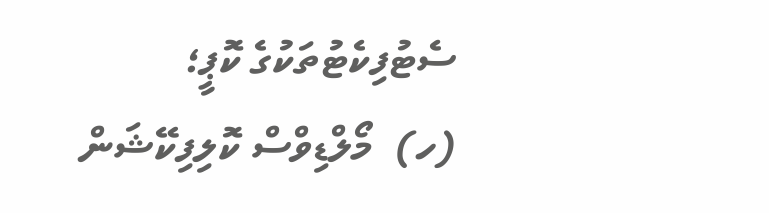ސެޓުފިކެޓުތަކުގެ ކޮޕީ؛
(ހ)  މޯލްޑިވްސް ކޮލިފިކޭޝަން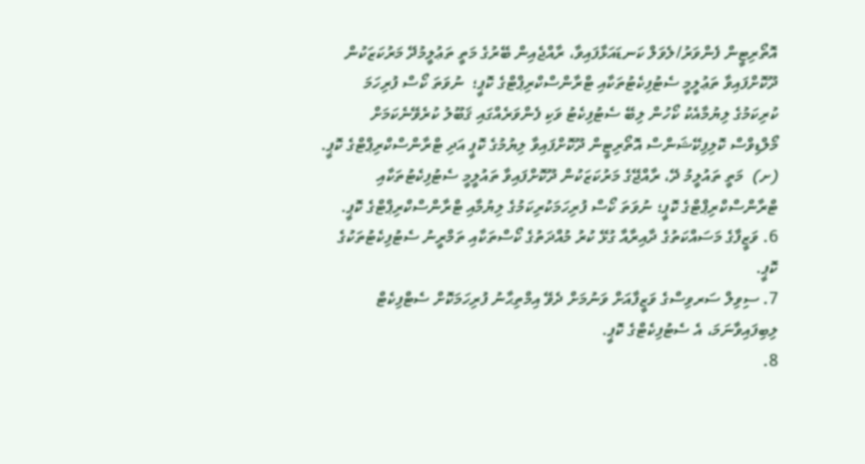އޮތޯރިޓީން ފެންވަރު/ލެވަލް ކަނޑައަޅާފައިވާ، ރާއްޖެއިން ބޭރުގެ މަތީ ތަޢުލީމުދޭ މަރުކަޒަކުން ދޫކޮށްފައިވާ ތަޢުލީމީ ސެޓުފިކެޓުތަކާއި ޓްރާންސްކްރިޕްޓްގެ ކޮޕީ؛  ނުވަތަ ކޯސް ފުރިހަމަ ކުރިކަމުގެ ލިޔުމާއެކު ކޯހުން ލިބޭ ސެޓުފިކެޓު ވަކި ފެންވަރެއްގައި ޤަބޫލު ކުރެވޭނެކަމަށް މޯލްޑިވްސް ކޮލިފިކޭޝަންސް އޮތޯރިޓީން ދޫކޮށްފައިވާ ލިޔުމުގެ ކޮޕީ އަދި ޓްރާންސްކްރިޕްޓްގެ ކޮޕީ.
(ށ)  މަތީ ތައުލީމު ދޭ، ރާއްޖޭގެ މަރުކަޒަކުން ދޫކޮށްފައިވާ ތައުލީމީ ސެޓުފިކެޓުތަކާއި ޓްރާންސްކްރިޕްޓްގެ ކޮޕީ؛ ނުވަތަ ކޯސް ފުރިހަމަކުރިކަމުގެ ލިޔުމާއި ޓްރާންސްކްރިޕްޓްގެ ކޮޕީ.
6. ވަޒީފާގެ މަސައްކަތުގެ ދާއިރާއާ ގުޅޭ ކުރު މުއްދަތުގެ ކޯސްތަކާއި ތަމްރީނު ސެޓުފިކެޓުތަކުގެ ކޮޕީ.
7. ސިވިލް ސަރވިސްގެ ވަޒީފާއަށް ވަނުމަށް ދެވޭ އިމްތިޙާނު ފުރިހަމަކޮށް ސެޓްފިކެޓް ލިބިފައިވާނަމަ، އެ ސެޓުފިކެޓްގެ ކޮޕީ.
8.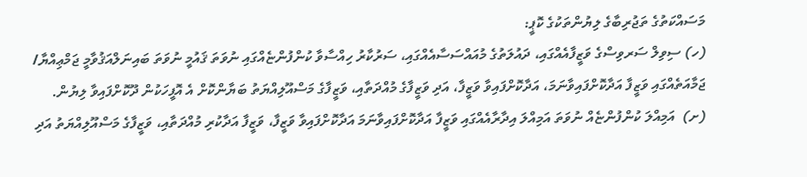މަސައްކަތުގެ ތަޖުރިބާގެ ލިޔުންތަކުގެ ކޮޕީ:
(ހ) ސިވިލް ސަރވިސްގެ ވަޒީފާއެއްގައި، ދައުލަތުގެ މުއައްސަސާއެއްގައި، ސަރުކާރު ހިއްސާވާ ކުންފުންޏެއްގައި ނުވަތަ ޤައުމީ ނުވަތަ ބައިނަލްއަޤުވާމީ ޖަމްޢިއްޔާ/ ޖަމާއަތެއްގައި ވަޒީފާ އަދާކޮށްފައިވާނަމަ، އަދާކޮށްފައިވާ ވަޒީފާ، އަދި ވަޒީފާގެ މުއްދަތާއި، ވަޒީފާގެ މަސްއޫލިއްޔަތު ބަޔާންކޮށް އެ އޮފީހަކުން ދޫކޮށްފައިވާ ލިޔުން.
(ށ)  އަމިއްލަ ކުންފުންޏެއް ނުވަތަ އަމިއްލަ އިދާރާއެއްގައި ވަޒީފާ އަދާކޮށްފައިވާނަމަ އަދާކޮށްފައިވާ ވަޒީފާ، ވަޒީފާ އަދާކުރި މުއްދަތާއި، ވަޒީފާގެ މަސްއޫލިއްޔަތު އަދި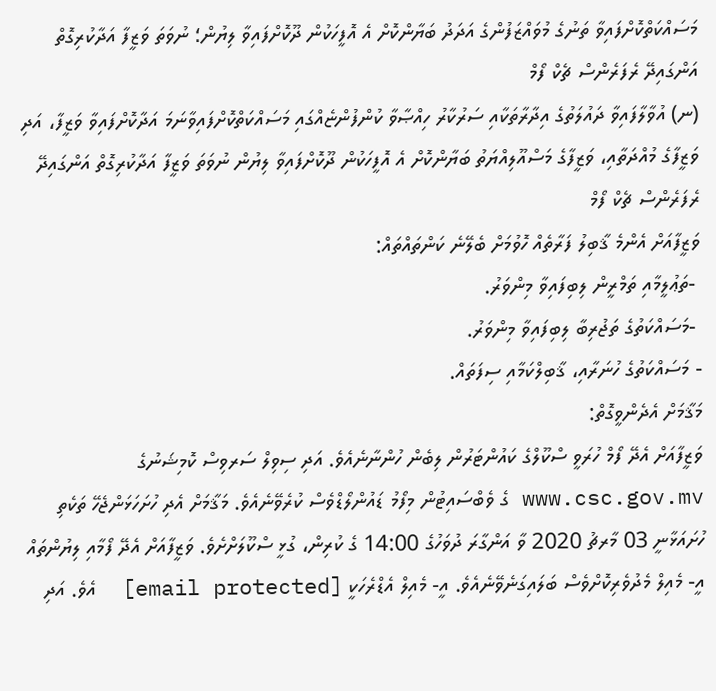މަސައްކަތްކޮށްފައިވާ ތަނުގެ މުވައްޒަފުންގެ އަދަދު ބަޔާންކޮށް އެ އޮފީހަކުން ދޫކޮށްފައިވާ ލިޔުން؛ ނުވަތަ ވަޒީފާ އަދާކުރިގޮތް އަންގައިދޭ ރެފަރެންސް ޗެކް ފޯމް
(ނ) އުވާލާފައިވާ ދައުލަތުގެ އިދާރާތަކާއި ސަރުކާރު ހިއްޞާވާ ކުންފުންޏެއްގައި މަސައްކަތްކޮށްފައިވާނަމަ އަދާކޮށްފައިވާ ވަޒީފާ، އަދި ވަޒީފާގެ މުއްދަތާއި، ވަޒީފާގެ މަސްއޫލިއްޔަތު ބަޔާންކޮށް އެ އޮފީހަކުން ދޫކޮށްފައިވާ ލިޔުން ނުވަތަ ވަޒީފާ އަދާކުރިގޮތް އަންގައިދޭ ރެފަރެންސް ޗެކް ފޯމް
ވަޒީފާއަށް އެންމެ ޤާބިލު ފަރާތެއް ހޮވުމަށް ބެލޭނެ ކަންތައްތައް:
 -ތަޢުލީމާއި ތަމްރީން ލިބިފައިވާ މިންވަރު.
 -މަސައްކަތުގެ ތަޖުރިބާ ލިބިފައިވާ މިންވަރު.
- މަސައްކަތުގެ ހުނަރާއި، ޤާބިލްކަމާއި ސިފަތައް.
މަޤާމަށް އެދެންވީގޮތް:
ވަޒީފާއަށް އެދޭ ފޯމް ހުރަވީ ސްކޫލްގެ ކައުންޓަރުން ލިބެން ހުންނާނެއެވެ. އަދި ސިވިލް ސަރވިސް ކޮމިޝަނުގެ www.csc.gov.mv ގެ ވެބްސައިޓުން މިފޯމު ޑައުންލޯޑްވެސް ކުރެވޭނެއެވެ. މަޤާމަށް އެދި ހުށަހަޅަންޖެހޭ ތަކެތި ހުށައަޅާނީ 03 މާރޗު 2020 ވާ އަންގާރަ ދުވަހުގެ 14:00 ގެ ކުރިން، ގުޅީ ސްކޫލަށްށެވެ. ވަޒީފާއަށް އެދޭ ފޯމާއި ލިޔުންތައް އީ- މެއިލް މެދުވެރިކޮށްވެސް ބަލައިގަނެވޭނެއެވެ. އީ- މެއިލް އެޑްރެހަކީ [email protected]  އެވެ. އަދި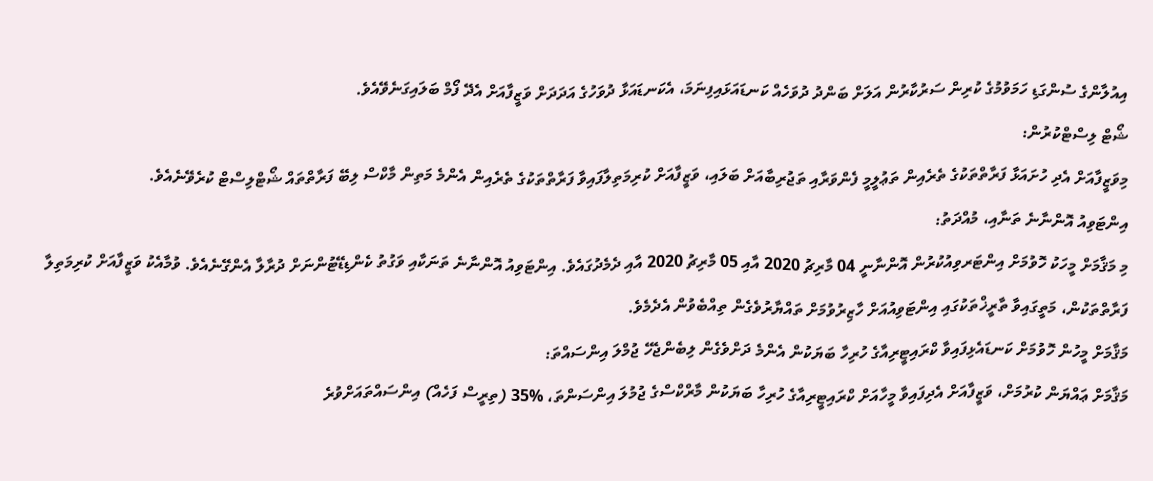އިއުލާންގެ ސުންގަޑި ހަމަވުމުގެ ކުރިން ސަރުކާރުން އަލަށް ބަންދު ދުވަހެއް ކަނޑައަޅައިފިނަމަ، އެކަނޑައަޅާ ދުވަހުގެ އަދަދަށް ވަޒީފާއަށް އެދޭ ފޯމް ބަލައިގަނެވޭއެވެ.
ޝޯޓް ލިސްޓްކުރުން:
މިވަޒީފާއަށް އެދި ހުށައަޅާ ފަރާތްތަކުގެ ތެރެއިން ތަޢުލީމީ ފެންވަރާއި ތަޖުރިބާއަށް ބަލައި، ވަޒީފާއަށް ކުރިމަތިލާފައިވާ ފަރާތްތަކުގެ ތެރެއިން އެންމެ މަތިން މާކްސް ލިބޭ ފަރާތްތައް ޝޯޓްލިސްޓް ކުރެވޭނެއެވެ.
އިންޓަވިއު އޮންނާނެ ތަނާއި، މުއްދަތު:
މި މަޤާމަށް މީހަކު ހޮވުމަށް އިންޓަރވިއުކުރުން އޮންނާނީ 04 މާރިޗު 2020 އާއި 05 މާރިޗު 2020 އާއި ދެމެދުގައެވެ. އިންޓަވިއު އޮންނާނެ ތަނަކާއި ވަގުތު ކެންޑިޑޭޓުންނަށް ދުރާލާ އެންގޭނެއެވެ. ވުމާއެކު ވަޒީފާއަށް ކުރިމަތިލާ ފަރާތްތަކުން، މަތީގައިވާ ތާރީޚްތަކުގައި އިންޓަވިއުއަށް ހާޒިރުވުމަށް ތައްޔާރުވެގެން ތިއްބެވުން އެދެމެވެ.
މަޤާމަށް މީހުން ހޮވުމަށް ކަނޑައެޅިފައިވާ ކްރައިޓީރިއާގެ ހުރިހާ ބަޔަކުން އެންމެ ދަށްވެގެން ލިބެންޖެހޭ ޖުމްލަ އިންސައްތަ:
މަޤާމަށް ޢައްޔަން ކުރުމަށް، ވަޒީފާއަށް އެދިފައިވާ މީހާއަށް ކްރައިޓީރިއާގެ ހުރިހާ ބަޔަކުން މާރްކްސްގެ ޖުމުލަ އިންސަންތަ، %35 (ތިރީސް ފަހެއް) އިންސައްތައަށްވުރެ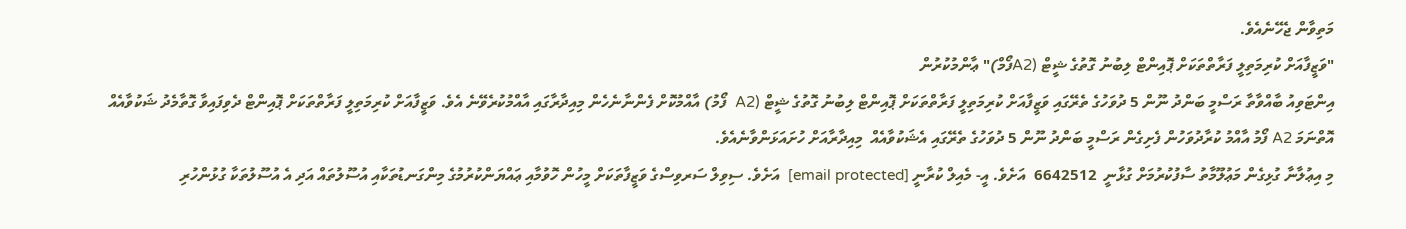މަތިވާން ޖެހޭނެއެވެ.
"ވަޒީފާއަށް ކުރިމަތިލީ ފަރާތްތަކަށް ޕޮއިންޓް ލިބުނު ގޮތުގެ ޝީޓް (A2ފޯމް)" ޢާންމުކުރުން
އިންޓަވިއު ބާއްވާތާ ރަސްމީ ބަންދު ނޫން 5 ދުވަހުގެ ތެރޭގައި ވަޒީފާއަށް ކުރިމަތިލީ ފަރާތްތަކަށް ޕޮއިންޓް ލިބުނު ގޮތުގެ ޝީޓް (A2  ފޯމު) އާއްމުކޮށް ފެންނާނެހެން މިއިދާރާގައި އާއްމުކުރެވޭނެ އެވެ. ވަޒީފާއަށް ކުރިމަތިލީ ފަރާތްތަކަށް ޕޮއިންޓް ދެވިފައިވާ ގޮތާމެދު ޝަކުވާއެއް އޮތްނަމަ A2 ފޯމު އާއްމު ކުރާދުވަހުން ފެށިގެން ރަސްމީ ބަންދު ނޫން 5 ދުވަހުގެ ތެރޭގައި އެޝަކުވާއެއް  މިއިދާރާއަށް ހުށައަޅަންވާނެއެވެ.
މި އިޢުލާނާ ގުޅިގެން މަޢުލޫމާތު ސާފުކުރުމަށް ގުޅާނީ  6642512  އަށެވެ. އީ- މެއިލް ކުރާނީ [email protected]  އަށެވެ. ސިވިލް ސަރވިސްގެ ވަޒީފާތަކަށް މީހުން ހޮވުމާއި ޢައްޔަންކުރުމުގެ މިންގަނޑުތަކާއި އުސޫލުތައް އަދި އެ އުސޫލުތަކާ ގުޅުންހުރި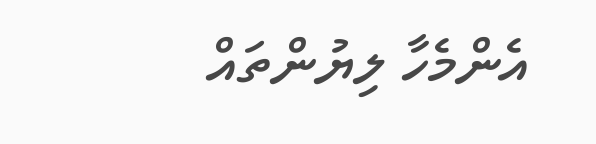އެންމެހާ ލިޔުންތައް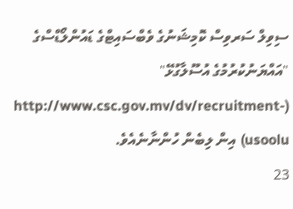ސިވިލް ސަރވިސް ކޮމިޝަނުގެ ވެބްސައިޓްގެ ޑައުންލޯޑްސްގެ "އައްޔަނުކުރުމުގެ އުސޫލާގުޅޭ" (http://www.csc.gov.mv/dv/recruitment-usoolu) އިން ލިބެން ހުންނާނެއެވެ.
23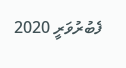ފެބުރުވަރީ 2020